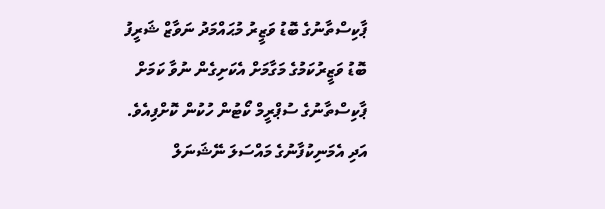ޕާކިސްތާނުގެ ބޮޑު ވަޒީރު މުޙައްމަދު ނަވާޒް ޝަރީފު ބޮޑު ވަޒީރުކަމުގެ މަގާމަށް އެކަށިގެން ނުވާ ކަމަށް ޕާކިސްތާނުގެ ސުޕްރީމް ކޯޓުން ހުކުން ކޮށްފިއެވެ. އަދި އެމަނިކުފާނުގެ މައްސަލަ ނޭޝަނަލް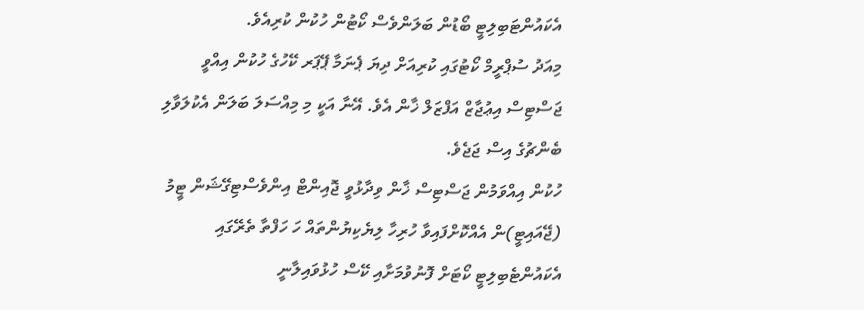އެކައުންޓަބިލިޓީ ބޯޑުން ބަލަންވެސް ކޯޓުން ހުކުން ކުރިއެވެ.
މިއަދު ސުޕްރީމް ކޯޓުގައި ކުރިއަށް ދިޔަ ޕެނަމާ ޕޭޕަރ ކޭހުގެ ހުކުން އިއްވީ ޖަސްޓިސް އިޢުޖާޒް އަފްޒަލް ޚާން އެވެ. އޭނާ އަކީ މި މިއްސަލަ ބަލަން އެކުލަވާލި ބެންޗުގެ އިސް ޖަޖެވެ.
ހުކުން އިއްވަމުން ޖަސްޓިސް ޚާން ވިދާޅުވީ ޖޮއިންޓް އިންވެސްޓިގޭޝަން ޓީމު (ޖޭއައިޓީ)ން އެއްކޮށްފައިވާ ހުރިހާ ލިޔެކިޔުންތައް ހަ ހަފްތާ ތެރޭގައި އެކައުންޓެބިލިޓީ ކޯޓަށް ފޮނުވުމަށާއި ކޭސް ހުޅުވައިލާނީ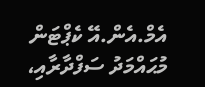އެމް.އެން.އޭ ކެޕްޓަން މުޙައްމަދު ސަފްދާރާއި،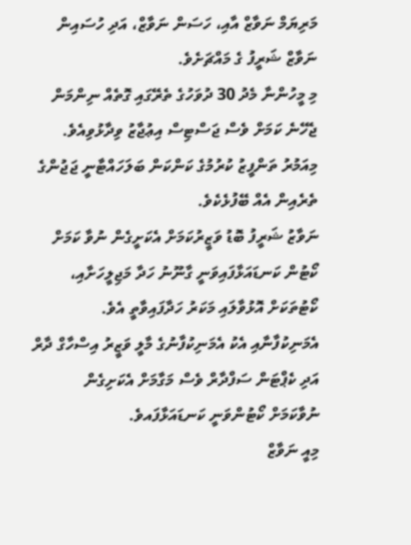މަރިޔަމް ނަވާޒް އާއި، ހަސަން ނަވާޒް، އަދި ހުސައިން ނަވާޒް ޝަރީފު ގެ މައްޗަށެވެ.
މި މީހުންނާ މެދު 30 ދުވަހުގެ ތެރޭގައި ގޮތެއް ނިންމަން ޖެހޭނެ ކަމަށް ވެސް ޖަސްޓިސް އިޢުޖާޒު ވިދާޅުވިއެވެ. މިއަމުރު ތަންފީޒު ކުރުމުގެ ކަންކަން ބަލަހައްޓާނީ ޖަޖުންގެ ތެރެއިން އެއް ބޭފުޅެކެވެ.
ނަވާޒު ޝަރީފު ބޮޑު ވަޒީރުކަމަށް އެކަށީގެން ނުވާ ކަމަށް ކޯޓުން ކަނޑައަޅާފައިވަނީ ގާނޫނު ހަދާ މަޖިލީހަށާއި، ކޯޓުތަކަށް އޮޅުވާލައި މަކަރު ހަދާފައިވާތީ އެވެ. އެމަނިކުފާނާއި އެކު އެމަނިކުފާނުގެ މާލީ ވަޒީރު އިސްހާގް ދާރް އަދި ކެޕްޓަން ސަފްދާރް ވެސް މަގާމަށް އެކަށިގެން ނުވާކަމަށް ކޯޓުންވަނީ ކަނޑައަޅާފައވެ.
މިއީ ނަވާޒް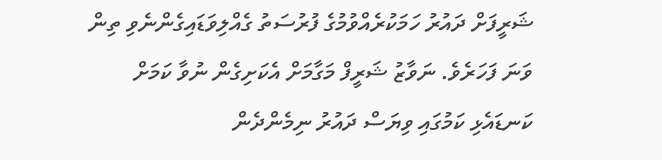ޝަރީފަށް ދައުރު ހަމަކުރެއްވުމުގެ ފުރުސަތު ގެއްލިވަޑައިގެންނެވި ތިން ވަނަ ފަހަރެވެ. ނަވާޒު ޝަރީފް މަގާމަށް އެކަށިގެން ނުވާ ކަމަށް ކަނޑައެޅި ކަމުގައި ވިޔަސް ދައުރު ނިމެންދެން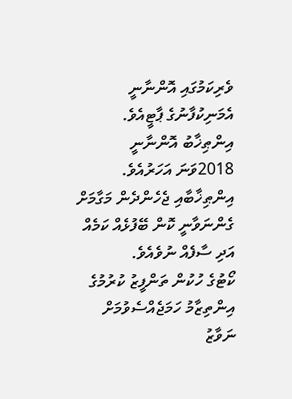ވެރިކަމުގައި އޮންނާނީ އެމަނިކުފާނުގެ ޕާޓީއެވެ. އިންޠިޚާބު އޮންނާނީ 2018ވަނަ އަހަރުއެވެ. އިންޠިޚާބާއި ޖެހެންދެން މަގާމަށް ގެންނަވާނީ ކޮން ބޭފުޅެއް ކަމެއް އަދި ސާފެއް ނުވެއެވެ.
ކޯޓުގެ ހުކުން ތަންފީޒު ކުރުމުގެ އިންތިޒާމު ހަމަޖެއްސެވުމަށް ނަވާޒު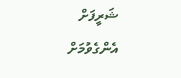ޝަރީފަށް އެންގެވުމަށް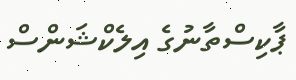ޕާކިސްތާނުގެ އިލެކްޝަންސް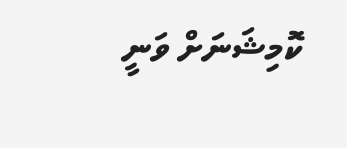ކޮމިޝަނަށް ވަނީ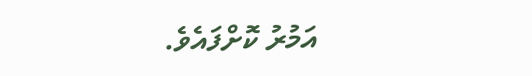އަމުރު ކޮށްފައެވެ.